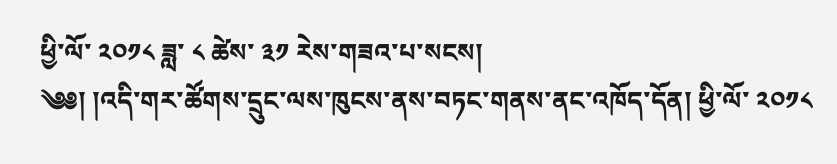ཕྱི་ལོ་ ༢༠༡༨ ཟླ་ ༨ ཚེས་ ༣༡ རེས་གཟའ་པ་སངས།
༄༅། །འདི་གར་ཚོགས་དྲུང་ལས་ཁུངས་ནས་བཏང་གནས་ནང་འཁོད་དོན། ཕྱི་ལོ་ ༢༠༡༨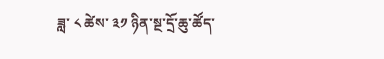ཟླ་ ༨ ཚེས་ ༣༡ ཉིན་སྔ་དྲོ་ཆུ་ཚོད་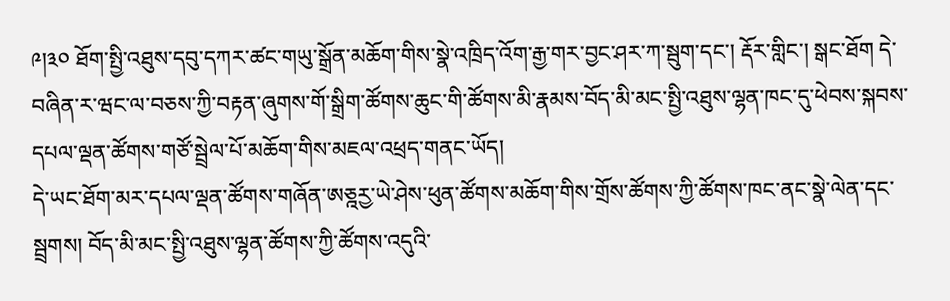༩།༣༠ ཐོག་སྤྱི་འཐུས་དབུ་དཀར་ཚང་གཡུ་སྒྲོན་མཆོག་གིས་སྣེ་འཁྲིད་འོག་རྒྱ་གར་བྱང་ཤར་ཀ་སྦུག་དང་། རྡོར་གླིང་། སྒང་ཐོག དེ་བཞིན་ར་ཝང་ལ་བཅས་ཀྱི་བརྟན་ཞུགས་གོ་སྒྲིག་ཚོགས་ཆུང་གི་ཚོགས་མི་རྣམས་བོད་མི་མང་སྤྱི་འཐུས་ལྷན་ཁང་དུ་ཕེབས་སྐབས་དཔལ་ལྡན་ཚོགས་གཙོ་སྦྲེལ་པོ་མཆོག་གིས་མཇལ་འཕྲད་གནང་ཡོད།
དེ་ཡང་ཐོག་མར་དཔལ་ལྡན་ཚོགས་གཞོན་ཨཅྰརྱ་ཡེ་ཤེས་ཕུན་ཚོགས་མཆོག་གིས་གྲོས་ཚོགས་ཀྱི་ཚོགས་ཁང་ནང་སྣེ་ལེན་དང་སྦྲགས། བོད་མི་མང་སྤྱི་འཐུས་ལྷན་ཚོགས་ཀྱི་ཚོགས་འདུའི་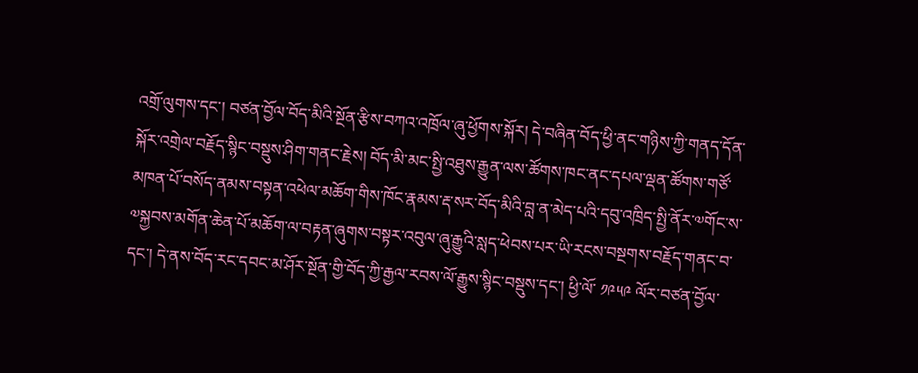འགྲོ་ལུགས་དང་། བཙན་བྱོལ་བོད་མིའི་སྔོན་རྩིས་བཀའ་འཁྲོལ་ཞུ་ཕྱོགས་སྐོར། དེ་བཞིན་བོད་ཕྱི་ནང་གཉིས་ཀྱི་གནད་དོན་སྐོར་འགྲེལ་བརྗོད་སྙིང་བསྡུས་ཤིག་གནང་རྗེས། བོད་མི་མང་སྤྱི་འཐུས་རྒྱུན་ལས་ཚོགས་ཁང་ནང་དཔལ་ལྡན་ཚོགས་གཙོ་མཁན་པོ་བསོད་ནམས་བསྟན་འཕེལ་མཆོག་གིས་ཁོང་རྣམས་རྡ་སར་བོད་མིའི་བླ་ན་མེད་པའི་དབུ་འཁྲིད་སྤྱི་ནོར་༧གོང་ས་༧སྐྱབས་མགོན་ཆེན་པོ་མཆོག་ལ་བརྟན་ཞུགས་བསྟར་འབུལ་ཞུ་རྒྱུའི་སླད་ཕེབས་པར་ཡི་རངས་བསྔགས་བརྗོད་གནང་བ་དང་། དེ་ནས་བོད་རང་དབང་མ་ཤོར་སྔོན་གྱི་བོད་ཀྱི་རྒྱལ་རབས་ལོ་རྒྱུས་སྙིང་བསྡུས་དང་། ཕྱི་ལོ་ ༡༩༥༩ ལོར་བཙན་བྱོལ་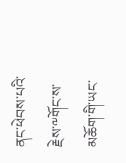ནང་ཕེབས་པའི་རྗེས་༸གོང་ས་མཆོག་གི་ཡང་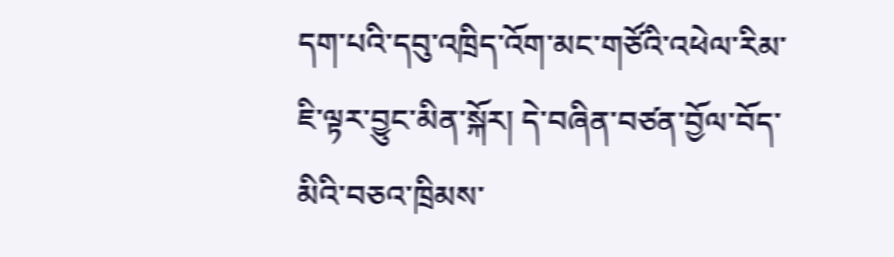དག་པའི་དབུ་འཁྲིད་འོག་མང་གཙོའི་འཕེལ་རིམ་ཇི་ལྟར་བྱུང་མིན་སྐོར། དེ་བཞིན་བཙན་བྱོལ་བོད་མིའི་བཅའ་ཁྲིམས་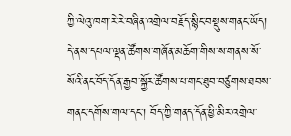ཀྱི་ལེའུ་ཁག་རེ་རེ་བཞིན་འགྲེལ་བརྗོད་སྙིང་བསྡུས་གནང་ཡོད།
དེ་ནས་དཔལ་ལྡན་ཚོགས་གཞོན་མཆོག་གིས་ས་གནས་སོ་སོའི་ནང་བོད་དོན་རྒྱབ་སྐྱོར་ཚོགས་པ་གང་ཐུབ་བཙུགས་ཐབས་གནང་དགོས་གལ་དང་། བོད་ཀྱི་གནད་དོན་ཕྱི་མིར་འགྲེལ་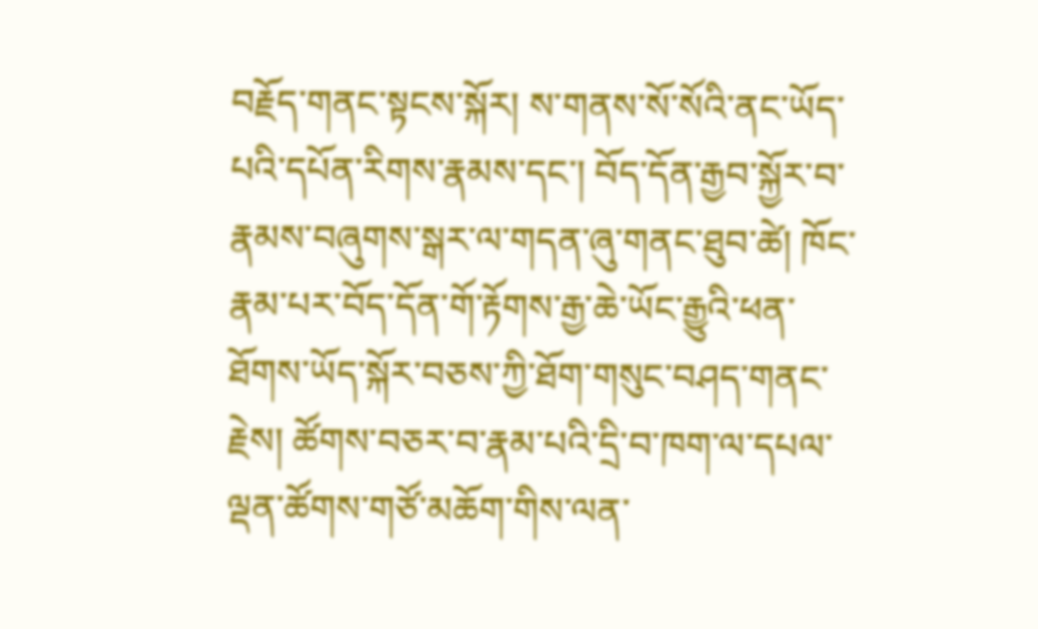བརྗོད་གནང་སྟངས་སྐོར། ས་གནས་སོ་སོའི་ནང་ཡོད་པའི་དཔོན་རིགས་རྣམས་དང་། བོད་དོན་རྒྱབ་སྐྱོར་བ་རྣམས་བཞུགས་སྒར་ལ་གདན་ཞུ་གནང་ཐུབ་ཚེ། ཁོང་རྣམ་པར་བོད་དོན་གོ་རྟོགས་རྒྱ་ཆེ་ཡོང་རྒྱུའི་ཕན་ཐོགས་ཡོད་སྐོར་བཅས་ཀྱི་ཐོག་གསུང་བཤད་གནང་རྗེས། ཚོགས་བཅར་བ་རྣམ་པའི་དྲི་བ་ཁག་ལ་དཔལ་ལྡན་ཚོགས་གཙོ་མཆོག་གིས་ལན་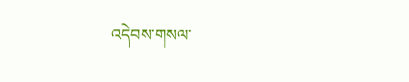འདེབས་གསལ་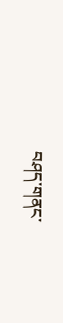བཤད་གནང་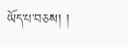ཡོད་པ་བཅས། །